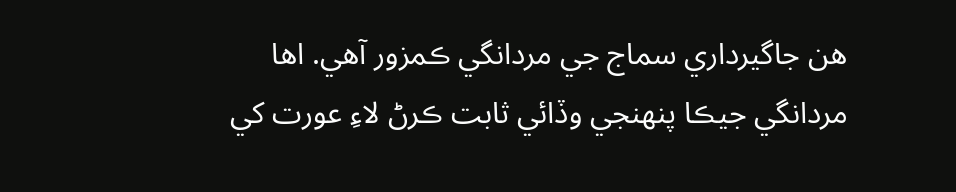هن جاگيرداري سماج جي مردانگي ڪمزور آهي. اها مردانگي جيڪا پنهنجي وڏائي ثابت ڪرڻ لاءِ عورت کي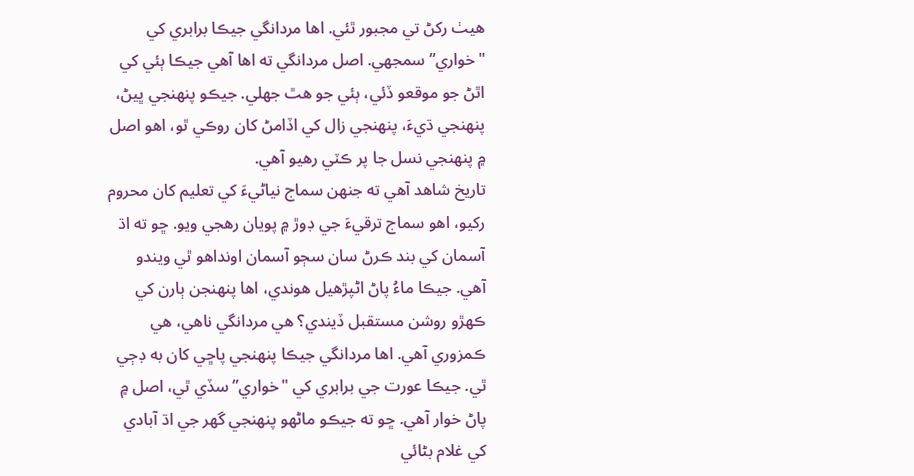هيٺ رکڻ تي مجبور ٿئي. اها مردانگي جيڪا برابري کي "خواري” سمجهي. اصل مردانگي ته اها آهي جيڪا ٻئي کي اٿڻ جو موقعو ڏئي، ٻئي جو هٿ جهلي. جيڪو پنهنجي ڀيڻ، پنهنجي ڌيءَ، پنهنجي زال کي اڏامڻ کان روڪي ٿو، اهو اصل ۾ پنهنجي نسل جا پر ڪٽي رهيو آهي.
تاريخ شاهد آهي ته جنهن سماج نياڻيءَ کي تعليم کان محروم رکيو، اهو سماج ترقيءَ جي ڊوڙ ۾ پويان رهجي ويو. ڇو ته اڌ آسمان کي بند ڪرڻ سان سڄو آسمان اونداهو ٿي ويندو آهي. جيڪا ماءُ پاڻ اڻپڙهيل هوندي، اها پنهنجن ٻارن کي ڪهڙو روشن مستقبل ڏيندي؟ هي مردانگي ناهي، هي ڪمزوري آهي. اها مردانگي جيڪا پنهنجي پاڇي کان به ڊڄي ٿي. جيڪا عورت جي برابري کي "خواري” سڏي ٿي، اصل ۾ پاڻ خوار آهي. ڇو ته جيڪو ماڻهو پنهنجي گهر جي اڌ آبادي کي غلام بڻائي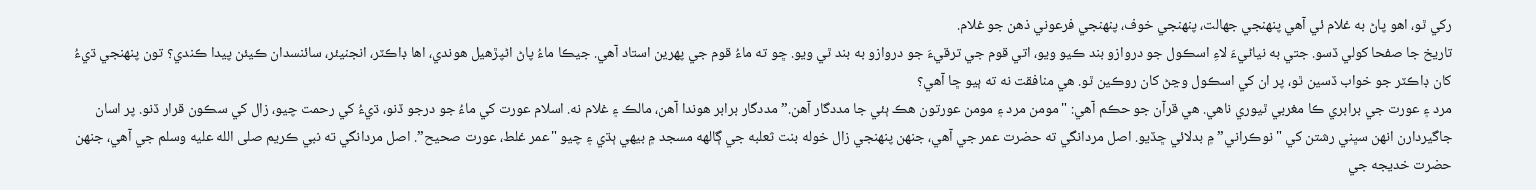رکي ٿو، اهو پاڻ به غلام ئي آهي پنهنجي جهالت، پنهنجي خوف، پنهنجي فرعوني ذهن جو غلام.
تاريخ جا صفحا کولي ڏسو. جتي به نياڻيءَ لاءِ اسڪول جو دروازو بند ڪيو ويو، اتي قوم جي ترقيءَ جو دروازو به بند ٿي ويو. ڇو ته ماءُ قوم جي پهرين استاد آهي. جيڪا ماءُ پاڻ اڻپڙهيل هوندي، اها ڊاڪٽر، انجنيئر، سائنسدان ڪيئن پيدا ڪندي؟ تون پنهنجي ڌيءُ کان ڊاڪٽر جو خواب ڏسين ٿو، پر ان کي اسڪول وڃڻ کان روڪين ٿو. هي منافقت نه ته ٻيو ڇا آهي؟
مرد ۽ عورت جي برابري ڪا مغربي ٿيوري ناهي. هي قرآن جو حڪم آهي: "مومن مرد ۽ مومن عورتون هڪ ٻئي جا مددگار آهن.” مددگار برابر هوندا آهن، مالڪ ۽ غلام نه. اسلام عورت کي ماءُ جو درجو ڏنو، ڌيءُ کي رحمت چيو، زال کي سڪون قرار ڏنو. پر اسان جاگيردارن انهن سڀني رشتن کي "نوڪراني” ۾ بدلائي ڇڏيو. اصل مردانگي ته حضرت عمر جي آهي، جنهن پنهنجي زال خوله بنت ثعلبه جي ڳالهه مسجد ۾ بيهي ٻڌي ۽ چيو "عمر غلط، عورت صحيح”. اصل مردانگي ته نبي ڪريم صلى الله عليه وسلم جي آهي، جنهن حضرت خديجه جي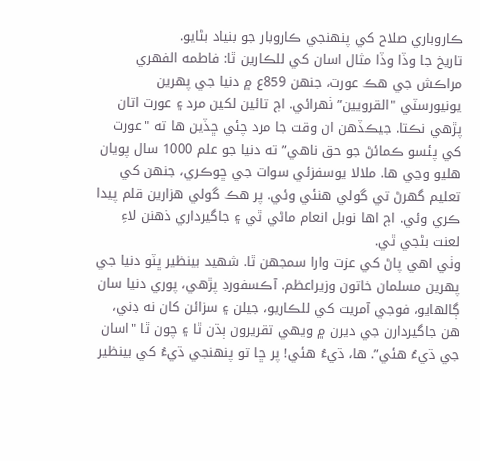ڪاروباري صلاح کي پنهنجي ڪاروبار جو بنياد بڻايو.
تاريخ جا وڏا وڏا مثال اسان کي للڪارين ٿا: فاطمه الفهري مراڪش جي هڪ عورت، جنهن 859ع ۾ دنيا جي پهرين يونيورسٽي "القرويين” ٺهرائي. اڄ تائين لکين مرد ۽ عورت اتان پڙهي نڪتا. جيڪڏهن ان وقت جا مرد چئي ڇڏين ها ته "عورت کي پئسو ڪمائڻ جو حق ناهي” ته دنيا جو علم 1000 سال پويان هليو وڃي ها. ملالا يوسفزئي سوات جي ڇوڪري، جنهن کي تعليم گهرڻ تي گولي هنئي وئي. پر هڪ گولي هزارين قلم پيدا ڪري وئي. اڄ اها نوبل انعام ماڻي ٿي ۽ جاگيرداري ذهنن لاءِ لعنت بڻجي ٿي.
وٺي اهي پاڻ کي عزت وارا سمجهن ٿا. شهيد بينظير ڀٽو دنيا جي پهرين مسلمان خاتون وزيراعظم. آڪسفورڊ پڙهي، پوري دنيا سان ڳالهايو، فوجي آمريت کي للڪاريو، جيلن ۽ سزائن کان نه ڊني، هن جاگيردارن جي ديرن ۾ ويهي تقريرون ٻڌن ٿا ۽ چون ٿا "اسان جي ڌيءُ هئي”. ها، ڌيءُ هئي! پر ڇا تو پنهنجي ڌيءُ کي بينظير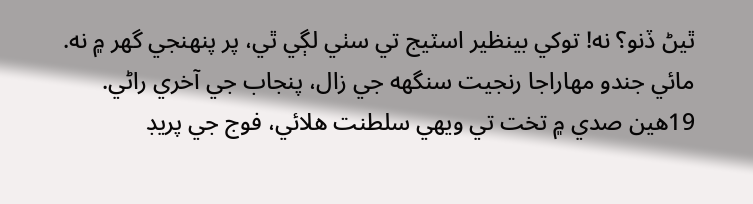ٿيڻ ڏنو؟ نه! توکي بينظير اسٽيج تي سٺي لڳي ٿي، پر پنهنجي گهر ۾ نه.
مائي جندو مهاراجا رنجيت سنگهه جي زال، پنجاب جي آخري راڻي. 19هين صدي ۾ تخت تي ويهي سلطنت هلائي، فوج جي پريڊ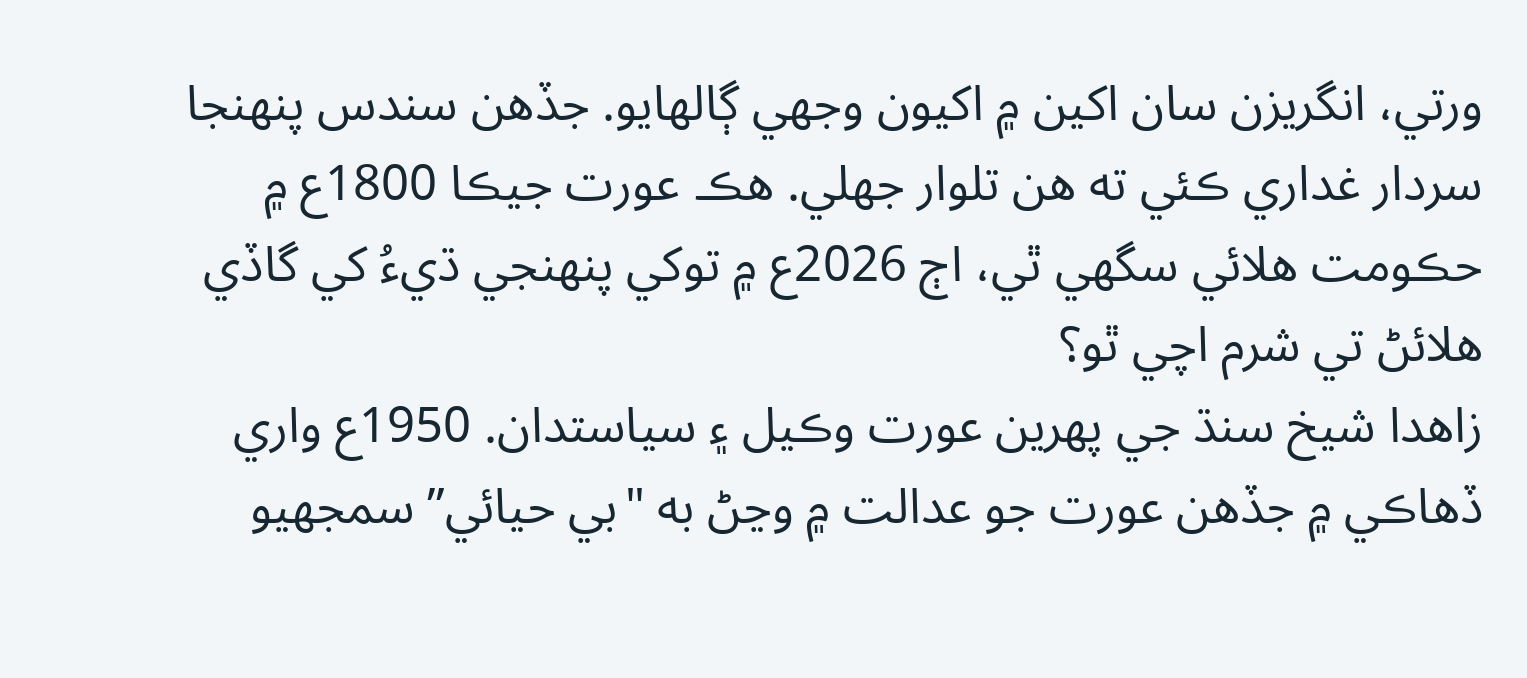ورتي، انگريزن سان اکين ۾ اکيون وجهي ڳالهايو. جڏهن سندس پنهنجا سردار غداري ڪئي ته هن تلوار جهلي. هڪ عورت جيڪا 1800ع ۾ حڪومت هلائي سگهي ٿي، اڄ 2026ع ۾ توکي پنهنجي ڌيءُ کي گاڏي هلائڻ تي شرم اچي ٿو؟
زاهدا شيخ سنڌ جي پهرين عورت وڪيل ۽ سياستدان. 1950ع واري ڏهاڪي ۾ جڏهن عورت جو عدالت ۾ وڃڻ به "بي حيائي” سمجهيو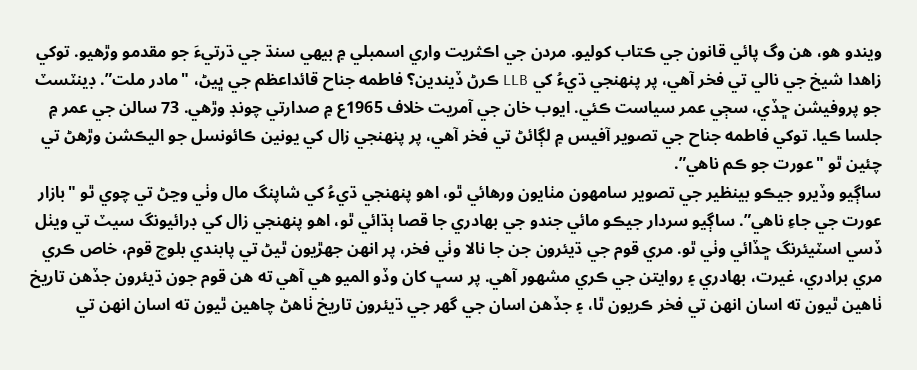ويندو هو، هن وگ پائي قانون جي ڪتاب کوليو. مردن جي اڪثريت واري اسمبلي ۾ بيهي سنڌ جي ڌرتيءَ جو مقدمو وڙهيو. توکي زاهدا شيخ جي نالي تي فخر آهي، پر پنهنجي ڌيءُ کي LLB ڪرڻ ڏيندين؟ فاطمه جناح قائداعظم جي ڀيڻ، "مادر ملت”. ڊينٽسٽ جو پروفيشن ڇڏي، سڄي عمر سياست ڪئي. ايوب خان جي آمريت خلاف 1965ع ۾ صدارتي چونڊ وڙهي. 73 سالن جي عمر ۾ جلسا ڪيا. توکي فاطمه جناح جي تصوير آفيس ۾ لڳائڻ تي فخر آهي، پر پنهنجي زال کي يونين ڪائونسل جو اليڪشن وڙهڻ تي چئين ٿو "عورت جو ڪم ناهي”.
ساڳيو وڏيرو جيڪو بينظير جي تصوير سامهون مٺايون ورهائي ٿو، اهو پنهنجي ڌيءُ کي شاپنگ مال وٺي وڃڻ تي چوي ٿو "بازار عورت جي جاءِ ناهي”. ساڳيو سردار جيڪو مائي جندو جي بهادري جا قصا ٻڌائي ٿو، اهو پنهنجي زال کي ڊرائيونگ سيٽ تي ويٺل ڏسي اسٽيئرنگ ڇڏائي وٺي ٿو. مري قوم جي ڌيئرون جن جا نالا وٺي فخر، پر انهن جهڙيون ٿيڻ تي پابندي بلوچ قوم، خاص ڪري مري برادري، غيرت، بهادري ۽ روايتن جي ڪري مشهور آهي. پر سڀ کان وڏو الميو هي آهي ته هن قوم جون ڌيئرون جڏهن تاريخ ٺاهين ٿيون ته اسان انهن تي فخر ڪريون ٿا، ۽ جڏهن اسان جي گهر جي ڌيئرون تاريخ ٺاهڻ چاهين ٿيون ته اسان انهن تي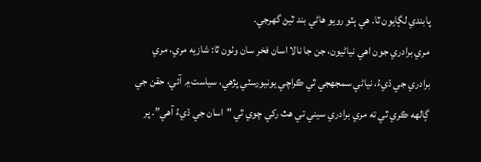پابندي لڳايون ٿا. هي ٻٽو رويو هاڻي بند ٿيڻ گهرجي.
مري برادري جون اهي نياڻيون، جن جا نالا اسان فخر سان وٺون ٿا: شازيه مري، مري برادري جي ڌيءُ، نياڻي سمجھجي ٿي ڪراچي يونيورسٽي پڙهي، سياست ۾ آئي، حقن جي ڳالهه ڪري ٿي ته مري برادري سيني تي هٿ رکي چوي ٿي "اسان جي ڌيءُ آهي”. پر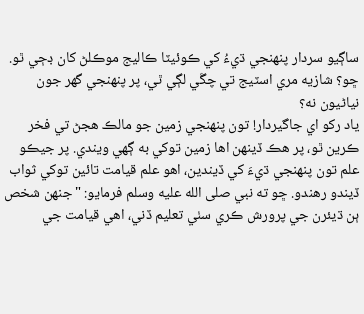ساڳيو سردار پنهنجي ڌيءُ کي ڪوئيٽا ڪاليج موڪلڻ کان ڊڄي ٿو. ڇو؟ شازيه مري اسٽيج تي چڱي لڳي ٿي، پر پنهنجي گهر جون نياڻيون نه؟
ياد رکو اي جاگيردار! تون پنهنجي زمين جو مالڪ هجڻ تي فخر ڪرين ٿو، پر هڪ ڏينهن اها زمين توکي به ڳهي ويندي. پر جيڪو علم تون پنهنجي ڌيءَ کي ڏيندين، اهو علم قيامت تائين توکي ثواب ڏيندو رهندو. ڇو ته نبي صلى الله عليه وسلم فرمايو: "جنهن شخص ٻن ڌيئرن جي پرورش ڪري سٺي تعليم ڏني، اهي قيامت جي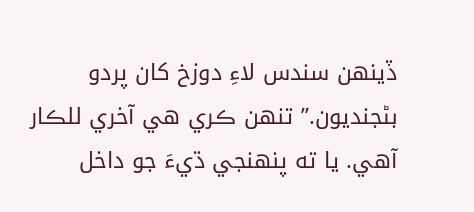ڏينهن سندس لاءِ دوزخ کان پردو بڻجنديون.” تنهن ڪري هي آخري للڪار آهي. يا ته پنهنجي ڌيءَ جو داخل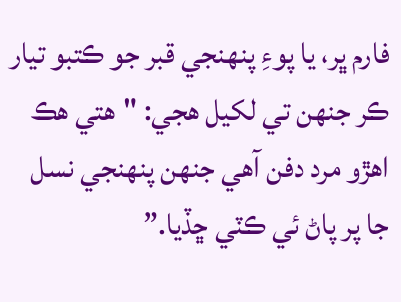فارم ڀر، يا پوءِ پنهنجي قبر جو ڪتبو تيار ڪر جنهن تي لکيل هجي: "هتي هڪ اهڙو مرد دفن آهي جنهن پنهنجي نسل جا پر پاڻ ئي ڪٽي ڇڏيا.”